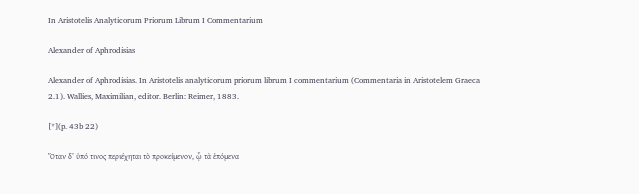In Aristotelis Analyticorum Priorum Librum I Commentarium

Alexander of Aphrodisias

Alexander of Aphrodisias. In Aristotelis analyticorum priorum librum I commentarium (Commentaria in Aristotelem Graeca 2.1). Wallies, Maximilian, editor. Berlin: Reimer, 1883.

[*](p. 43b 22)

Ὅταν δ’ ὑπό τινος περιέχηται τὸ προκείμενον, ᾧ τὰ ἑπόμενα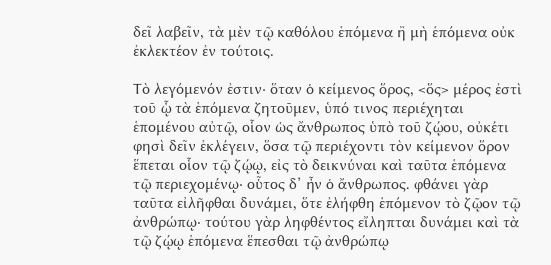δεῖ λαβεῖν, τὰ μὲν τῷ καθόλου ἑπόμενα ἢ μὴ ἑπόμενα οὐκ ἐκλεκτέον ἐν τούτοις.

Τὸ λεγόμενόν ἐστιν· ὅταν ὁ κείμενος ὅρος, <ὅς> μέρος ἐστὶ τοῦ ᾧ τὰ ἑπόμενα ζητοῦμεν, ὑπό τινος περιέχηται ἑπομένου αὐτῷ, οἷον ὡς ἄνθρωπος ὑπὸ τοῦ ζῴου, οὐκέτι φησὶ δεῖν ἐκλέγειν, ὅσα τῷ περιέχοντι τὸν κείμενον ὅρον ἕπεται οἷον τῷ ζῴῳ, εἰς τὸ δεικνύναι καὶ ταῦτα ἑπόμενα τῷ περιεχομένῳ· οὗτος δ’ ἦν ὁ ἄνθρωπος. φθάνει γὰρ ταῦτα εἰλῆφθαι δυνάμει, ὅτε ἐλήφθη ἑπόμενον τὸ ζῷον τῷ ἀνθρώπῳ· τούτου γὰρ ληφθέντος εἴληπται δυνάμει καὶ τὰ τῷ ζῴῳ ἑπόμενα ἕπεσθαι τῷ ἀνθρώπῳ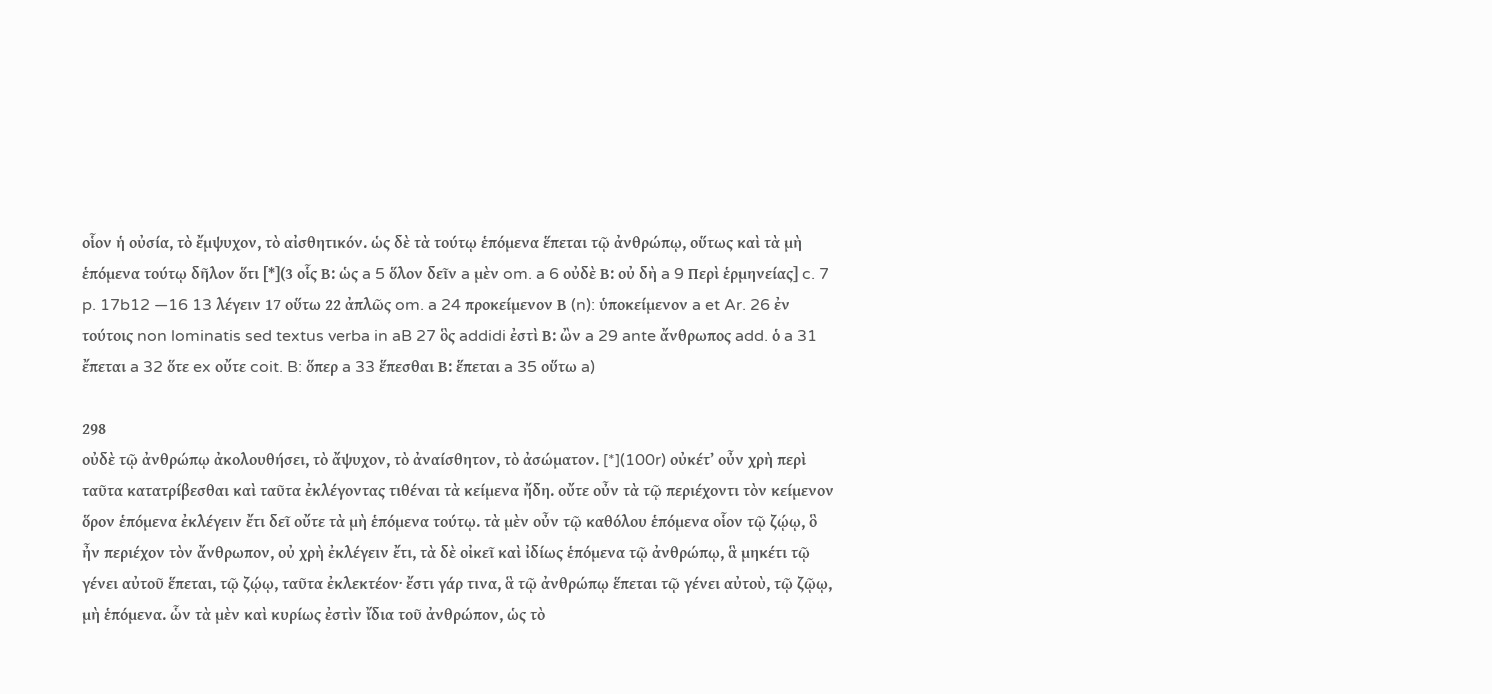οἷον ἡ οὐσία, τὸ ἔμψυχον, τὸ αἰσθητικόν. ὡς δὲ τὰ τούτῳ ἑπόμενα ἕπεται τῷ ἀνθρώπῳ, οὕτως καὶ τὰ μὴ ἑπόμενα τούτῳ δῆλον ὅτι [*](3 οἷς Β: ὡς a 5 ὅλον δεῖν a μὲν om. a 6 οὐδὲ Β: οὐ δὴ a 9 Περὶ ἑρμηνείας] c. 7 p. 17b12 —16 13 λέγειν 17 οὕτω 22 ἀπλῶς om. a 24 προκείμενον Β (n): ὑποκείμενον a et Ar. 26 ἐν τούτοις non lominatis sed textus verba in aB 27 ὃς addidi ἐστὶ Β: ὢν a 29 ante ἄνθρωπος add. ὁ a 31 ἔπεται a 32 ὅτε ex οὔτε coit. B: ὅπερ a 33 ἕπεσθαι Β: ἕπεται a 35 οὕτω a)

298
οὐδὲ τῷ ἀνθρώπῳ ἀκολουθήσει, τὸ ἄψυχον, τὸ ἀναίσθητον, τὸ ἀσώματον. [*](100r) οὐκέτ’ οὖν χρὴ περὶ ταῦτα κατατρίβεσθαι καὶ ταῦτα ἐκλέγοντας τιθέναι τὰ κείμενα ἤδη. οὔτε οὖν τὰ τῷ περιέχοντι τὸν κείμενον ὅρον ἑπόμενα ἐκλέγειν ἔτι δεῖ οὔτε τὰ μὴ ἑπόμενα τούτῳ. τὰ μὲν οὖν τῷ καθόλου ἑπόμενα οἷον τῷ ζῴῳ, ὃ ἦν περιέχον τὸν ἄνθρωπον, οὐ χρὴ ἐκλέγειν ἔτι, τὰ δὲ οἰκεῖ καὶ ἰδίως ἑπόμενα τῷ ἀνθρώπῳ, ἃ μηκέτι τῷ γένει αὐτοῦ ἕπεται, τῷ ζῴῳ, ταῦτα ἐκλεκτέον· ἔστι γάρ τινα, ἃ τῷ ἀνθρώπῳ ἕπεται τῷ γένει αὐτοὺ, τῷ ζῷῳ, μὴ ἑπόμενα. ὧν τὰ μὲν καὶ κυρίως ἐστὶν ἴδια τοῦ ἀνθρώπον, ὡς τὸ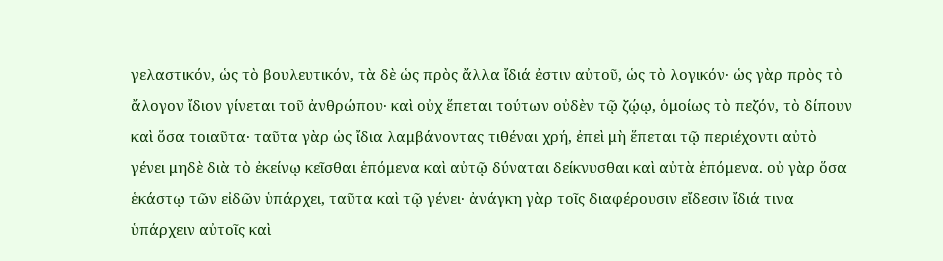γελαστικόν, ὡς τὸ βουλευτικόν, τὰ δὲ ὡς πρὸς ἄλλα ἴδιά ἐστιν αὐτοῦ, ὡς τὸ λογικόν· ὡς γὰρ πρὸς τὸ ἄλογον ἴδιον γίνεται τοῦ ἀνθρώπου· καὶ οὐχ ἕπεται τούτων οὐδὲν τῷ ζῴῳ, ὁμοίως τὸ πεζόν, τὸ δίπουν καὶ ὅσα τοιαῦτα· ταῦτα γὰρ ὡς ἴδια λαμβάνοντας τιθέναι χρή, ἐπεὶ μὴ ἕπεται τῷ περιέχοντι αὐτὸ γένει μηδὲ διὰ τὸ ἐκείνῳ κεῖσθαι ἑπόμενα καὶ αὐτῷ δύναται δείκνυσθαι καὶ αὐτὰ ἑπόμενα. οὐ γὰρ ὅσα ἑκάστῳ τῶν εἰδῶν ὑπάρχει, ταῦτα καὶ τῷ γένει· ἀνάγκη γὰρ τοῖς διαφέρουσιν εἴδεσιν ἴδιά τινα ὑπάρχειν αὐτοῖς καὶ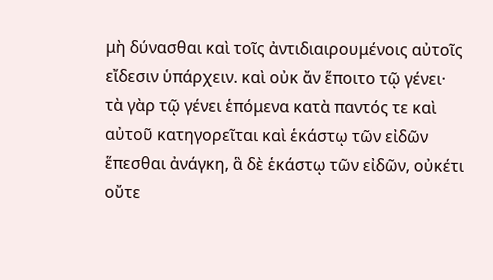μὴ δύνασθαι καὶ τοῖς ἀντιδιαιρουμένοις αὐτοῖς εἴδεσιν ὑπάρχειν. καὶ οὐκ ἄν ἕποιτο τῷ γένει· τὰ γὰρ τῷ γένει ἑπόμενα κατὰ παντός τε καὶ αὐτοῦ κατηγορεῖται καὶ ἑκάστῳ τῶν εἰδῶν ἕπεσθαι ἀνάγκη, ἃ δὲ ἑκάστῳ τῶν εἰδῶν, οὐκέτι οὔτε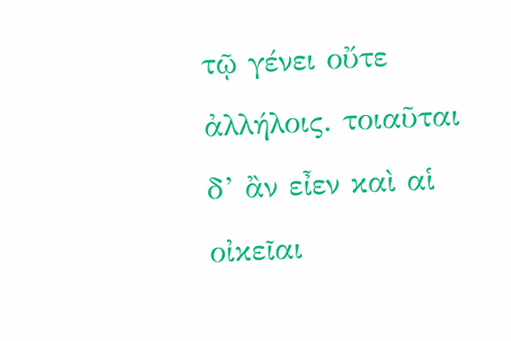τῷ γένει οὔτε ἀλλήλοις. τοιαῦται δ’ ἂν εἶεν καὶ αἱ οἰκεῖαι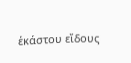ἑκάστου εἴδους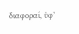διαφοραί, ὑφ’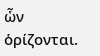ὧν ὁρίζονται.